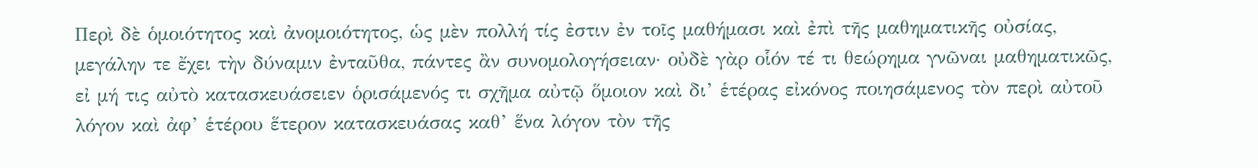Περὶ δὲ ὁμοιότητος καὶ ἀνομοιότητος, ὡς μὲν πολλή τίς ἐστιν ἐν τοῖς μαθήμασι καὶ ἐπὶ τῆς μαθηματικῆς οὐσίας, μεγάλην τε ἔχει τὴν δύναμιν ἐνταῦθα, πάντες ἂν συνομολογήσειαν· οὐδὲ γὰρ οἷόν τέ τι θεώρημα γνῶναι μαθηματικῶς, εἰ μή τις αὐτὸ κατασκευάσειεν ὁρισάμενός τι σχῆμα αὐτῷ ὅμοιον καὶ δι’ ἑτέρας εἰκόνος ποιησάμενος τὸν περὶ αὐτοῦ λόγον καὶ ἀφ’ ἑτέρου ἕτερον κατασκευάσας καθ’ ἕνα λόγον τὸν τῆς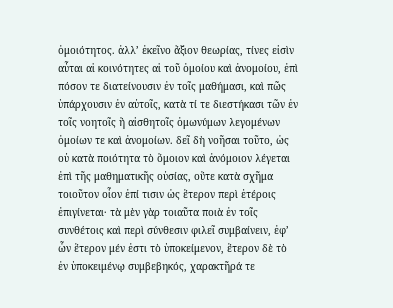ὁμοιότητος. ἀλλ’ ἐκεῖνο ἄξιον θεωρίας, τίνες εἰσὶν αὗται αἱ κοινότητες αἱ τοῦ ὁμοίου καὶ ἀνομοίου, ἐπὶ πόσον τε διατείνουσιν ἐν τοῖς μαθήμασι, καὶ πῶς ὑπάρχουσιν ἐν αὐτοῖς, κατὰ τί τε διεστήκασι τῶν ἐν τοῖς νοητοῖς ἢ αἰσθητοῖς ὁμωνύμων λεγομένων ὁμοίων τε καὶ ἀνομοίων. δεῖ δὴ νοῆσαι τοῦτο, ὡς οὐ κατὰ ποιότητα τὸ ὅμοιον καὶ ἀνόμοιον λέγεται ἐπὶ τῆς μαθηματικῆς οὐσίας, οὔτε κατὰ σχῆμα τοιοῦτον οἷον ἐπί τισιν ὡς ἕτερον περὶ ἑτέροις ἐπιγίνεται· τὰ μὲν γὰρ τοιαῦτα ποιὰ ἐν τοῖς συνθέτοις καὶ περὶ σύνθεσιν φιλεῖ συμβαίνειν, ἐφ’ ὧν ἕτερον μέν ἐστι τὸ ὑποκείμενον, ἕτερον δὲ τὸ ἐν ὑποκειμένῳ συμβεβηκός, χαρακτῆρά τε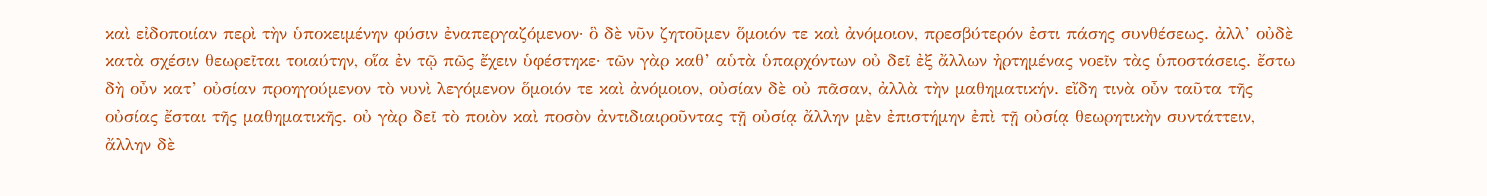καὶ εἰδοποιίαν περὶ τὴν ὑποκειμένην φύσιν ἐναπεργαζόμενον· ὃ δὲ νῦν ζητοῦμεν ὅμοιόν τε καὶ ἀνόμοιον, πρεσβύτερόν ἐστι πάσης συνθέσεως. ἀλλ’ οὐδὲ κατὰ σχέσιν θεωρεῖται τοιαύτην, οἵα ἐν τῷ πῶς ἔχειν ὑφέστηκε· τῶν γὰρ καθ’ αὑτὰ ὑπαρχόντων οὐ δεῖ ἐξ ἄλλων ἠρτημένας νοεῖν τὰς ὑποστάσεις. ἔστω δὴ οὖν κατ’ οὐσίαν προηγούμενον τὸ νυνὶ λεγόμενον ὅμοιόν τε καὶ ἀνόμοιον, οὐσίαν δὲ οὐ πᾶσαν, ἀλλὰ τὴν μαθηματικήν. εἴδη τινὰ οὖν ταῦτα τῆς οὐσίας ἔσται τῆς μαθηματικῆς. οὐ γὰρ δεῖ τὸ ποιὸν καὶ ποσὸν ἀντιδιαιροῦντας τῇ οὐσίᾳ ἄλλην μὲν ἐπιστήμην ἐπὶ τῇ οὐσίᾳ θεωρητικὴν συντάττειν, ἄλλην δὲ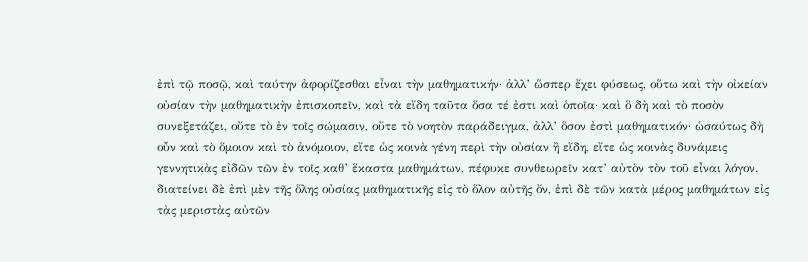ἐπὶ τῷ ποσῷ, καὶ ταύτην ἀφορίζεσθαι εἶναι τὴν μαθηματικήν· ἀλλ’ ὥσπερ ἔχει φύσεως, οὕτω καὶ τὴν οἰκείαν οὐσίαν τὴν μαθηματικὴν ἐπισκοπεῖν, καὶ τὰ εἴδη ταῦτα ὅσα τέ ἐστι καὶ ὁποῖα· καὶ ὃ δὴ καὶ τὸ ποσὸν συνεξετάζει, οὔτε τὸ ἐν τοῖς σώμασιν, οὔτε τὸ νοητὸν παράδειγμα, ἀλλ’ ὅσον ἐστὶ μαθηματικόν· ὡσαύτως δὴ οὖν καὶ τὸ ὅμοιον καὶ τὸ ἀνόμοιον, εἴτε ὡς κοινὰ γένη περὶ τὴν οὐσίαν ἢ εἴδη, εἴτε ὡς κοινὰς δυνάμεις γεννητικὰς εἰδῶν τῶν ἐν τοῖς καθ’ ἕκαστα μαθημάτων, πέφυκε συνθεωρεῖν κατ’ αὐτὸν τὸν τοῦ εἶναι λόγον. διατείνει δὲ ἐπὶ μὲν τῆς ὅλης οὐσίας μαθηματικῆς εἰς τὸ ὅλον αὐτῆς ὄν, ἐπὶ δὲ τῶν κατὰ μέρος μαθημάτων εἰς τὰς μεριστὰς αὐτῶν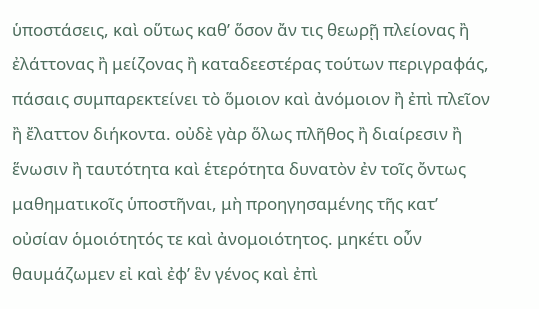ὑποστάσεις, καὶ οὕτως καθ’ ὅσον ἄν τις θεωρῇ πλείονας ἢ ἐλάττονας ἢ μείζονας ἢ καταδεεστέρας τούτων περιγραφάς, πάσαις συμπαρεκτείνει τὸ ὅμοιον καὶ ἀνόμοιον ἢ ἐπὶ πλεῖον ἢ ἔλαττον διήκοντα. οὐδὲ γὰρ ὅλως πλῆθος ἢ διαίρεσιν ἢ ἕνωσιν ἢ ταυτότητα καὶ ἑτερότητα δυνατὸν ἐν τοῖς ὄντως μαθηματικοῖς ὑποστῆναι, μὴ προηγησαμένης τῆς κατ’ οὐσίαν ὁμοιότητός τε καὶ ἀνομοιότητος. μηκέτι οὖν θαυμάζωμεν εἰ καὶ ἐφ’ ἓν γένος καὶ ἐπὶ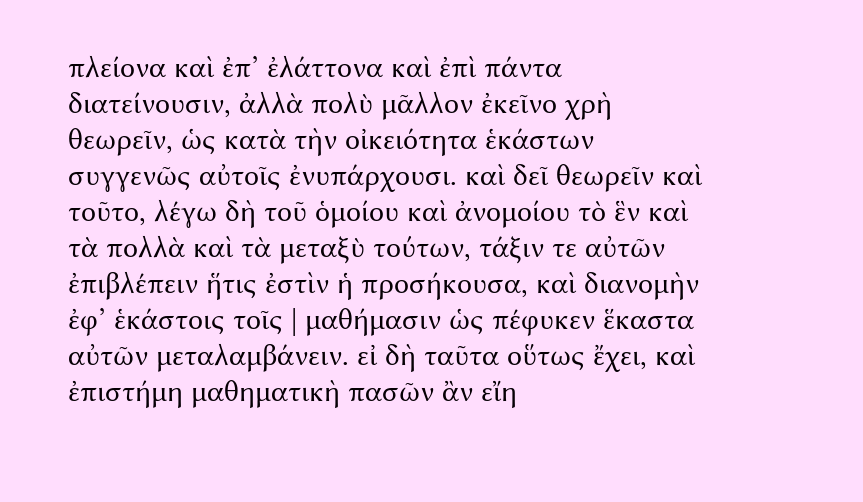πλείονα καὶ ἐπ’ ἐλάττονα καὶ ἐπὶ πάντα διατείνουσιν, ἀλλὰ πολὺ μᾶλλον ἐκεῖνο χρὴ θεωρεῖν, ὡς κατὰ τὴν οἰκειότητα ἑκάστων συγγενῶς αὐτοῖς ἐνυπάρχουσι. καὶ δεῖ θεωρεῖν καὶ τοῦτο, λέγω δὴ τοῦ ὁμοίου καὶ ἀνομοίου τὸ ἓν καὶ τὰ πολλὰ καὶ τὰ μεταξὺ τούτων, τάξιν τε αὐτῶν ἐπιβλέπειν ἥτις ἐστὶν ἡ προσήκουσα, καὶ διανομὴν ἐφ’ ἑκάστοις τοῖς | μαθήμασιν ὡς πέφυκεν ἕκαστα αὐτῶν μεταλαμβάνειν. εἰ δὴ ταῦτα οὕτως ἔχει, καὶ ἐπιστήμη μαθηματικὴ πασῶν ἂν εἴη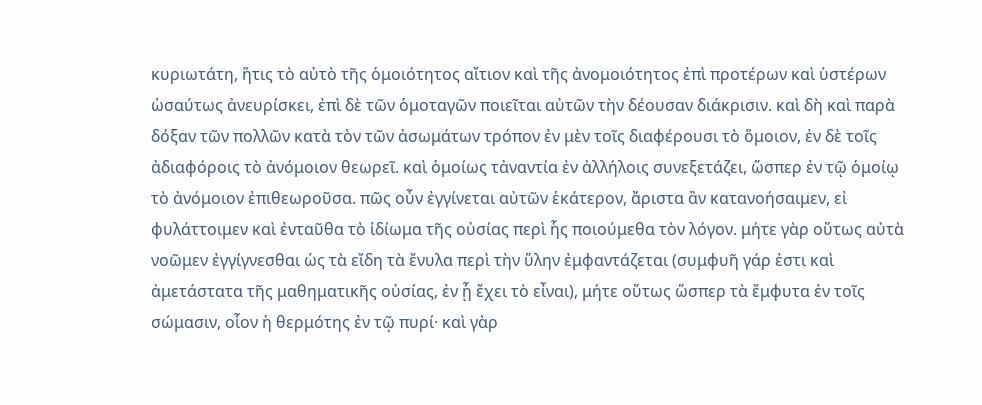κυριωτάτη, ἥτις τὸ αὐτὸ τῆς ὁμοιότητος αἴτιον καὶ τῆς ἀνομοιότητος ἐπὶ προτέρων καὶ ὑστέρων ὡσαύτως ἀνευρίσκει, ἐπὶ δὲ τῶν ὁμοταγῶν ποιεῖται αὐτῶν τὴν δέουσαν διάκρισιν. καὶ δὴ καὶ παρὰ δόξαν τῶν πολλῶν κατὰ τὸν τῶν ἀσωμάτων τρόπον ἐν μὲν τοῖς διαφέρουσι τὸ ὅμοιον, ἐν δὲ τοῖς ἀδιαφόροις τὸ ἀνόμοιον θεωρεῖ. καὶ ὁμοίως τἀναντία ἐν ἀλλήλοις συνεξετάζει, ὥσπερ ἐν τῷ ὁμοίῳ τὸ ἀνόμοιον ἐπιθεωροῦσα. πῶς οὖν ἐγγίνεται αὐτῶν ἑκάτερον, ἄριστα ἂν κατανοήσαιμεν, εἰ φυλάττοιμεν καὶ ἐνταῦθα τὸ ἰδίωμα τῆς οὐσίας περὶ ἧς ποιούμεθα τὸν λόγον. μήτε γὰρ οὕτως αὐτὰ νοῶμεν ἐγγίγνεσθαι ὡς τὰ εἴδη τὰ ἔνυλα περὶ τὴν ὕλην ἐμφαντάζεται (συμφυῆ γάρ ἐστι καὶ ἀμετάστατα τῆς μαθηματικῆς οὐσίας, ἐν ᾗ ἔχει τὸ εἶναι), μήτε οὕτως ὥσπερ τὰ ἔμφυτα ἐν τοῖς σώμασιν, οἷον ἡ θερμότης ἐν τῷ πυρί· καὶ γὰρ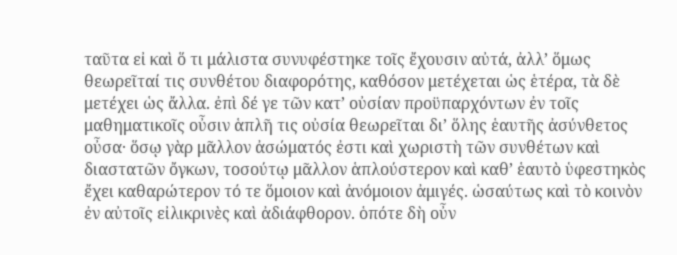ταῦτα εἰ καὶ ὅ τι μάλιστα συνυφέστηκε τοῖς ἔχουσιν αὐτά, ἀλλ’ ὅμως θεωρεῖταί τις συνθέτου διαφορότης, καθόσον μετέχεται ὡς ἑτέρα, τὰ δὲ μετέχει ὡς ἄλλα. ἐπὶ δέ γε τῶν κατ’ οὐσίαν προϋπαρχόντων ἐν τοῖς μαθηματικοῖς οὖσιν ἁπλῆ τις οὐσία θεωρεῖται δι’ ὅλης ἑαυτῆς ἀσύνθετος οὖσα· ὅσῳ γὰρ μᾶλλον ἀσώματός ἐστι καὶ χωριστὴ τῶν συνθέτων καὶ διαστατῶν ὄγκων, τοσούτῳ μᾶλλον ἁπλούστερον καὶ καθ’ ἑαυτὸ ὑφεστηκὸς ἔχει καθαρώτερον τό τε ὅμοιον καὶ ἀνόμοιον ἀμιγές. ὡσαύτως καὶ τὸ κοινὸν ἐν αὐτοῖς εἰλικρινὲς καὶ ἀδιάφθορον. ὁπότε δὴ οὖν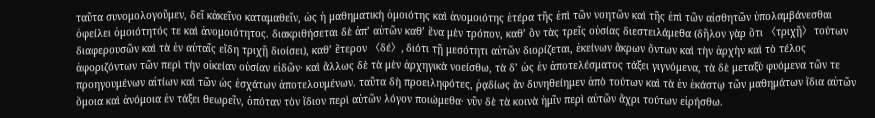ταῦτα συνομολογοῦμεν, δεῖ κἀκεῖνο καταμαθεῖν, ὡς ἡ μαθηματικὴ ὁμοιότης καὶ ἀνομοιότης ἑτέρα τῆς ἐπὶ τῶν νοητῶν καὶ τῆς ἐπὶ τῶν αἰσθητῶν ὑπολαμβάνεσθαι ὀφείλει ὁμοιότητός τε καὶ ἀνομοιότητος. διακριθήσεται δὲ ἀπ’ αὐτῶν καθ’ ἕνα μὲν τρόπον, καθ’ ὃν τὰς τρεῖς οὐσίας διεστειλάμεθα (δῆλον γὰρ ὅτι 〈τριχῇ〉 τούτων διαφερουσῶν καὶ τὰ ἐν αὐταῖς εἴδη τριχῇ διοίσει), καθ’ ἕτερον 〈δέ〉, διότι τῇ μεσότητι αὐτῶν διορίζεται, ἐκείνων ἄκρων ὄντων καὶ τὴν ἀρχὴν καὶ τὸ τέλος ἀφοριζόντων τῶν περὶ τὴν οἰκείαν οὐσίαν εἰδῶν· καὶ ἄλλως δὲ τὰ μὲν ἀρχηγικὰ νοείσθω, τὰ δ’ ὡς ἐν ἀποτελέσματος τάξει γιγνόμενα, τὰ δὲ μεταξὺ φυόμενα τῶν τε προηγουμένων αἰτίων καὶ τῶν ὡς ἐσχάτων ἀποτελουμένων. ταῦτα δὴ προειληφότες, ῥᾳδίως ἂν δυνηθείημεν ἀπὸ τούτων καὶ τὰ ἐν ἑκάστῳ τῶν μαθημάτων ἴδια αὐτῶν ὅμοια καὶ ἀνόμοια ἐν τάξει θεωρεῖν, ὁπόταν τὸν ἴδιον περὶ αὐτῶν λόγον ποιώμεθα· νῦν δὲ τὰ κοινὰ ἡμῖν περὶ αὐτῶν ἄχρι τούτων εἰρήσθω.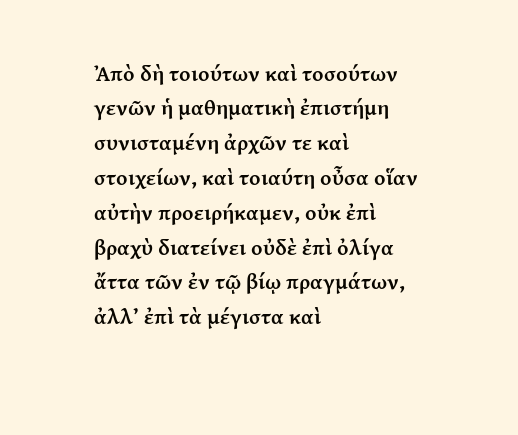Ἀπὸ δὴ τοιούτων καὶ τοσούτων γενῶν ἡ μαθηματικὴ ἐπιστήμη συνισταμένη ἀρχῶν τε καὶ στοιχείων, καὶ τοιαύτη οὖσα οἵαν αὐτὴν προειρήκαμεν, οὐκ ἐπὶ βραχὺ διατείνει οὐδὲ ἐπὶ ὀλίγα ἄττα τῶν ἐν τῷ βίῳ πραγμάτων, ἀλλ’ ἐπὶ τὰ μέγιστα καὶ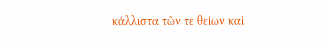κάλλιστα τῶν τε θείων καὶ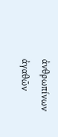ἀνθρωπίνων ἀγαθῶν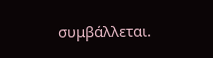συμβάλλεται.